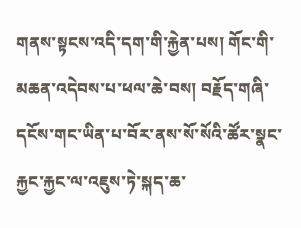གནས་སྟངས་འདི་དག་གི་རྐྱེན་པས། གོང་གི་མཆན་འདེབས་པ་ཕལ་ཆེ་བས། བརྗོད་གཞི་དངོས་གང་ཡིན་པ་བོར་ནས་སོ་སོའི་ཚོར་སྣང་རྐྱང་རྐྱང་ལ་འཇུས་ཏེ་སྐད་ཆ་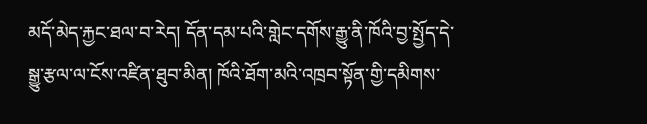མདོ་མེད་རྐྱང་ཐལ་བ་རེད། དོན་དམ་པའི་གླེང་དགོས་རྒྱུ་ནི་ཁོའི་བྱ་སྤྱོད་དེ་སྒྱུ་རྩལ་ལ་ངོས་འཛིན་ཐུབ་མིན། ཁོའི་ཐོག་མའི་འཁྲབ་སྟོན་གྱི་དམིགས་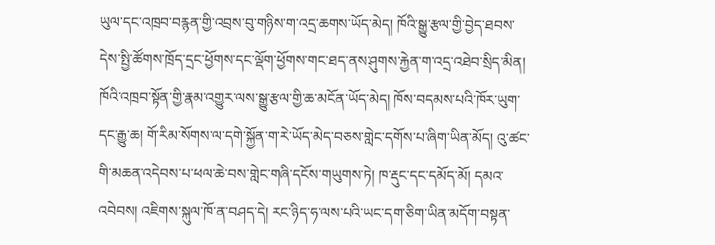ཡུལ་དང་འཁྲབ་བརྙན་གྱི་འབྲས་བུ་གཉིས་ག་འདྲ་ཆགས་ཡོད་མེད། ཁོའི་སྒྱུ་རྩལ་གྱི་བྱེད་ཐབས་དེས་སྤྱི་ཚོགས་ཁྲོད་དྲང་ཕྱོགས་དང་ལྡོག་ཕྱོགས་གང་ཐད་ནས་ཤུགས་རྐྱེན་ག་འདྲ་འཐེབ་སྲིད་མིན། ཁོའི་འཁྲབ་སྟོན་གྱི་རྣམ་འགྱུར་ལས་སྒྱུ་རྩལ་གྱི་ཆ་མངོན་ཡོད་མེད། ཁོས་བདམས་པའི་ཁོར་ཡུག་དང་རྒྱུ་ཆ། གོ་རིམ་སོགས་ལ་དགེ་སྐྱོན་ག་རེ་ཡོད་མེད་བཅས་གླེང་དགོས་པ་ཞིག་ཡིན་མོད། འུ་ཚང་གི་མཆན་འདེབས་པ་ཕལ་ཆེ་བས་གླེང་གཞི་དངོས་གཡུགས་ཏེ། ཁ་རྡུང་དང་དམོད་མོ། དམའ་འབེབས། འཇིགས་སྐུལ་ཁོ་ན་བཤད་དེ། རང་ཉིད་ཧ་ལས་པའི་ཡང་དག་ཅིག་ཡིན་མདོག་བསྟན་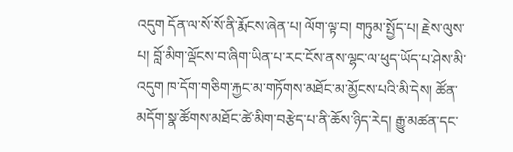འདུག དོན་ལ་སོ་སོ་ནི་རྨོངས་ཞེན་པ། ལོག་ལྟ་བ། གཏུམ་སྤྱོད་པ། རྗེས་ལུས་པ། བློ་མིག་ལྡོངས་བ་ཞིག་ཡིན་པ་རང་ངོས་ནས་ལྷང་ལ་ཕུད་ཡོད་པ་ཤེས་མི་འདུག ཁ་དོག་གཅིག་རྐྱང་མ་གཏོགས་མཐོང་མ་མྱོངས་པའི་མི་དེས། ཚོན་མདོག་སྣ་ཚོགས་མཐོང་ཚེ་མིག་བརྩེད་པ་ནི་ཆོས་ཉིད་རེད། རྒྱུ་མཚན་དང་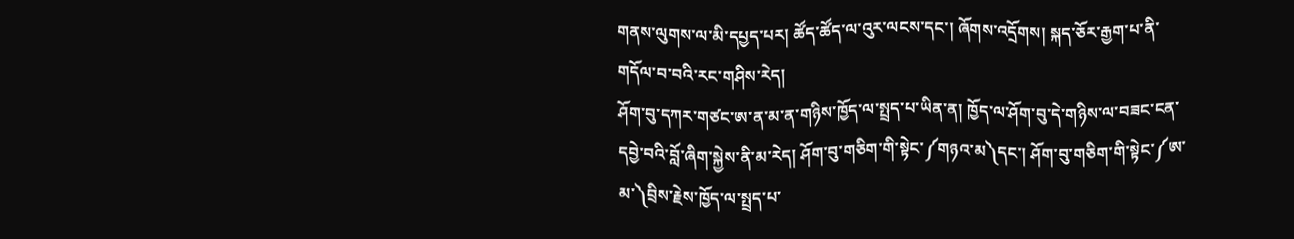གནས་ལུགས་ལ་མི་དཔྱད་པར། ཚོད་ཚོད་ལ་འུར་ལངས་དང་། ཞོགས་འདྲོགས། སྐད་ཅོར་རྒྱག་པ་ནི་གདོལ་བ་བའི་རང་གཤིས་རེད།
ཤོག་བུ་དཀར་གཙང་ཨ་ན་མ་ན་གཉིས་ཁྱོད་ལ་སྤྲད་པ་ཡིན་ན། ཁྱོད་ལ་ཤོག་བུ་དེ་གཉིས་ལ་བཟང་ངན་དབྱེ་བའི་བློ་ཞིག་སྐྱེས་ནི་མ་རེད། ཤོག་བུ་གཅིག་གི་སྟེང་༼གཉའ་མ༽དང་། ཤོག་བུ་གཅིག་གི་སྟེང་༼ཨ་མ་༽བྲིས་རྗེས་ཁྱོད་ལ་སྤྲད་པ་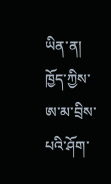ཡིན་ན། ཁྱོད་ཀྱིས་ཨ་མ་བྲིས་པའི་ཤོག་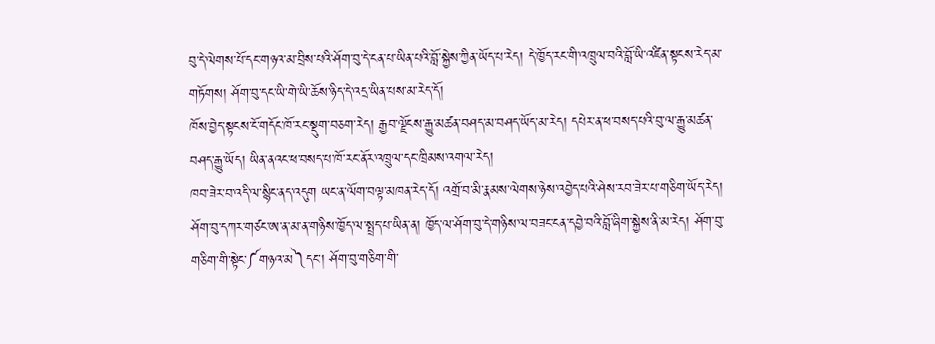བུ་དེ་ལེགས་པོ་དང་གཉའ་མ་བྲིས་པའི་ཤོག་བུ་དེ་ངན་པ་ཡིན་པའི་བློ་སྐྱེས་ཀྱིན་ཡོད་པ་རེད། དེ་ཁྱོད་རང་གི་འཁྲུལ་བའི་བློ་ཡི་འཛིན་སྟངས་རེད་མ་གཏོགས། ཤོག་བུ་དང་ཡི་གེ་ཡི་ཆོས་ཉིད་དེ་འདྲ་ཡིན་པས་མ་རེད་དོ།
ཁོས་བྱེད་སྟངས་ངོ་གདོང་ཁོ་རང་སྡུག་བཅག་རེད། རྒྱབ་ལྗོངས་རྒྱུ་མཚན་བཤད་མ་བཤད་ཡོད་མ་རེད། དཔེར་ན་ཕ་བསད་པའི་བུ་ལ་རྒྱུ་མཚན་བཤད་རྒྱུ་ཡོད། ཡིན་ནའང་ཕ་བསད་པ་ཁོ་རང་ནོར་འཁྲུལ་དང་ཁྲིམས་འགལ་རེད།
ཁབ་ཟེར་བ་འདི་ལ་སྙིང་ནད་འདུག ཡང་ན་ལོག་བལྟ་མཁན་རེད་དོ། འགྲོ་བ་མི་རྣམས་ལེགས་ཉེས་འབྱེད་པའི་ཤེས་རབ་ཟེར་པ་གཅིག་ཡོད་རེད།
ཤོག་བུ་དཀར་གཙང་ཨ་ན་མ་ན་གཉིས་ཁྱོད་ལ་སྤྲད་པ་ཡིན་ན། ཁྱོད་ལ་ཤོག་བུ་དེ་གཉིས་ལ་བཟང་ངན་དབྱེ་བའི་བློ་ཞིག་སྐྱེས་ནི་མ་རེད། ཤོག་བུ་གཅིག་གི་སྟེང་༼གཉའ་མ༽དང་། ཤོག་བུ་གཅིག་གི་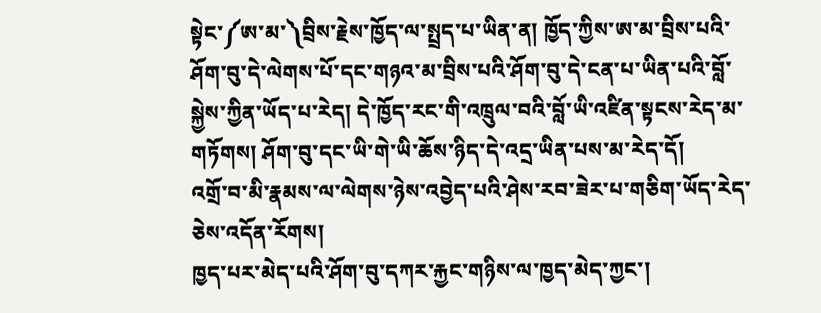སྟེང་༼ཨ་མ་༽བྲིས་རྗེས་ཁྱོད་ལ་སྤྲད་པ་ཡིན་ན། ཁྱོད་ཀྱིས་ཨ་མ་བྲིས་པའི་ཤོག་བུ་དེ་ལེགས་པོ་དང་གཉའ་མ་བྲིས་པའི་ཤོག་བུ་དེ་ངན་པ་ཡིན་པའི་བློ་སྐྱེས་ཀྱིན་ཡོད་པ་རེད། དེ་ཁྱོད་རང་གི་འཁྲུལ་བའི་བློ་ཡི་འཛིན་སྟངས་རེད་མ་གཏོགས། ཤོག་བུ་དང་ཡི་གེ་ཡི་ཆོས་ཉིད་དེ་འདྲ་ཡིན་པས་མ་རེད་དོ།
འགྲོ་བ་མི་རྣམས་ལ་ལེགས་ཉེས་འབྱེད་པའི་ཤེས་རབ་ཟེར་པ་གཅིག་ཡོད་རེད་ཅེས་འདོན་རོགས།
ཁྱད་པར་མེད་པའི་ཤོག་བུ་དཀར་རྐྱང་གཉིས་ལ་ཁྱད་མེད་ཀྱང་།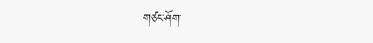གཙང་ཤོག་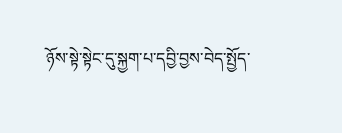ཉོས་སྟེ་སྟེང་དུ་སྐྱག་པ་དབྱི་བྱས་བེད་སྤྱོད་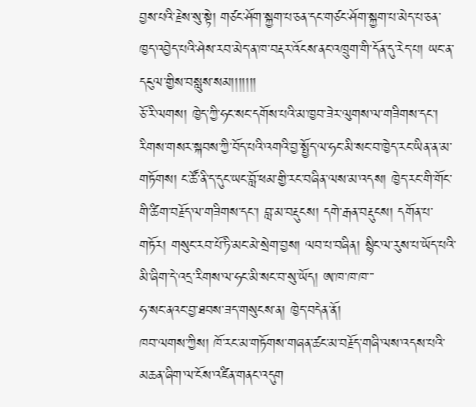བྱས་པའི་རྗེས་སུ་སྟེ། གཙང་ཤོག་སྐྱག་པ་ཅན་དང་གཙང་ཤོག་སྐྱག་པ་མེད་པ་ཅན་ཁྱད་འབྱེད་པའི་ཤེས་རབ་མེད་ན་ཁ་བརྡར་འོངས་ནང་འཁྲུག་གི་དོན་དུ་རེད་པ། ཡང་ན་དངུལ་གྱིས་བསླུས་སམ།།།།།།།
ཅོ་རི་ལགས། ཁྱེད་ཀྱི་ཧང་སང་དགོས་པའི་མ་ཁྱབ་ཟེར་ལུགས་ལ་གཟིགས་དང་། རིགས་གསར་སྐབས་ཀྱི་བོད་པའི་འགའི་བྱ་སྤྱོད་ལ་ཧང་མི་སང་བ་ཁྱེད་རང་ཡིན་ན་མ་གཏོགས། ང་ཚོ་ནི་ད་དུང་ཡང་བློ་ཕམ་གྱི་རང་བཞིན་ལས་མ་འདས། ཁྱེད་རང་གི་གོང་གི་ཚིག་བརྗོད་ལ་གཟིགས་དང་། བླ་མ་བརྡུངས། དགེ་རྒན་བརྡུངས། དགོན་པ་གཏོར། གསུང་རབ་པོ་ཏི་མང་མེ་སྲེག་བྱས། ལབ་པ་བཞིན། སྙིང་ལ་རུས་པ་ཡོད་པའི་མི་ཞིག་དེ་འདྲ་རིགས་ལ་ཧང་མི་སང་བ་སུ་ཡོད། ཨ་ཁ་ཁ་ཁ་་་
ཧ་སང་ནའང་བྱ་ཐབས་ཟད་གསུངས་ན། ཁྱེད་བདེན་ནོ།
ཁབ་ལགས་ཀྱིས། ཁོ་རང་མ་གཏོགས་གཞན་ཚང་མ་བརྗོད་གཞི་ལས་འདས་པའི་མཆན་ཞིག་ལ་ངོས་འཛིན་གནང་འདུག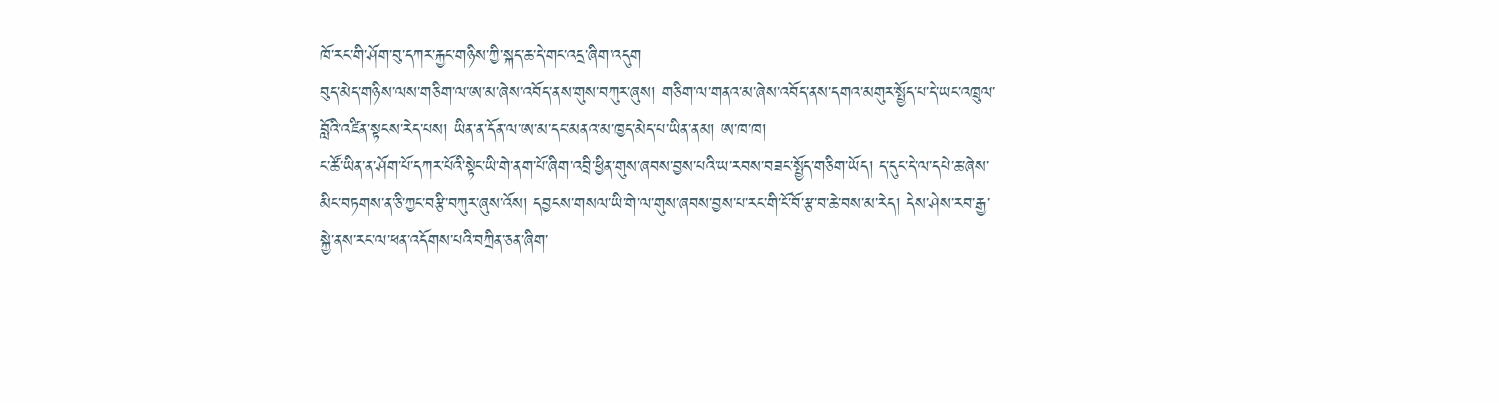ཁོ་རང་གི་ཤོག་བུ་དཀར་རྐྱང་གཉིས་ཀྱི་སྐད་ཆ་དེ་གང་འདྲ་ཞིག་འདུག
བུད་མེད་གཉིས་ལས་གཅིག་ལ་ཨ་མ་ཞེས་འབོད་ནས་གུས་བཀུར་ཞུས། གཅིག་ལ་གནའ་མ་ཞེས་འབོད་ནས་དགའ་མགུར་སྤྱོད་པ་དེ་ཡང་འཁྲུལ་བློའི་འཛིན་སྟངས་རེད་པས། ཡིན་ན་དོན་ལ་ཨ་མ་དང་མནའ་མ་ཁྱད་མེད་པ་ཡིན་ནམ། ཨ་ཁ་ཁ།
ང་ཚོ་ཡིན་ན་ཤོག་པོ་དཀར་པོའི་སྟེང་ཡི་གེ་ནག་པོ་ཞིག་འབྲི་ཕྱིན་གུས་ཞབས་བྱས་པའི་ཡ་རབས་བཟང་སྤྱོད་གཅིག་ཡོད། ད་དུང་དེ་ལ་དཔེ་ཆ་ཞེས་མིང་བཏགས་ན་ཅི་ཀྱང་བརྩི་བཀུར་ཞུས་འོས། དབྱངས་གསལ་ཡི་གེ་ལ་གུས་ཞབས་བྱས་པ་རང་གི་ངོ་བོ་རྩ་བ་ཆེ་བས་མ་རེད། དེས་ཤེས་རབ་རྒྱ་སྐྱེ་ནས་རང་ལ་ཕན་འདོགས་པའི་བཀྲིན་ཅན་ཞིག་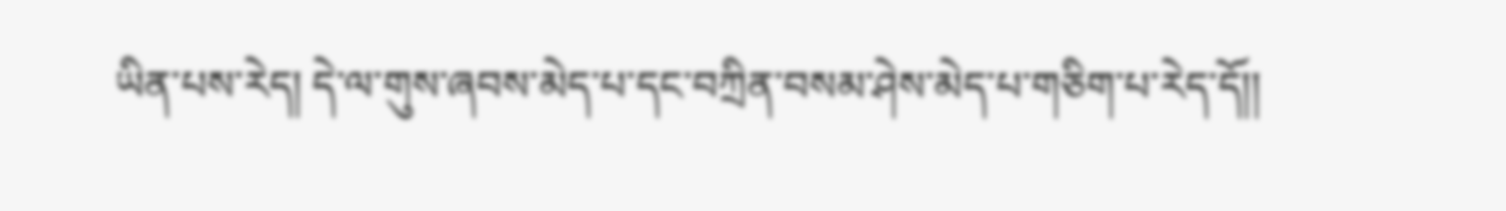ཡིན་པས་རེད། དེ་ལ་གུས་ཞབས་མེད་པ་དང་བཀྲིན་བསམ་ཤེས་མེད་པ་གཅིག་པ་རེད་དོ།།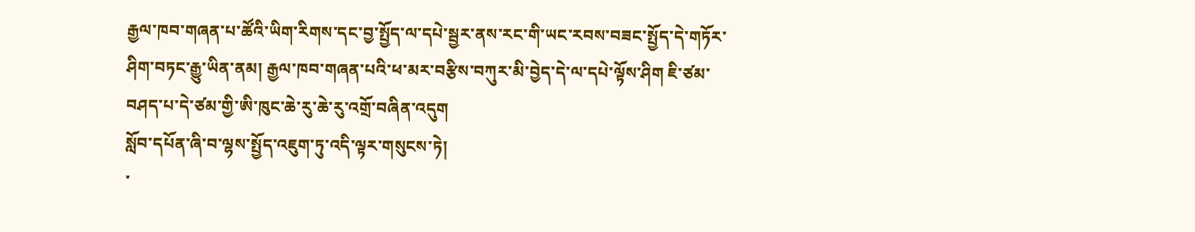རྒྱལ་ཁབ་གཞན་པ་ཚོའི་ཡིག་རིགས་དང་བྱ་སྤྱོད་ལ་དཔེ་སྦྱར་ནས་རང་གི་ཡང་རབས་བཟང་སྤྱོད་དེ་གཏོར་ཤིག་བཏང་རྒྱུ་ཡིན་ནམ། རྒྱལ་ཁབ་གཞན་པའི་ཕ་མར་བརྩིས་བཀུར་མི་བྱེད་དེ་ལ་དཔེ་ལྟོས་ཤིག ཇི་ཙམ་བཤད་པ་དེ་ཙམ་གྱི་ཨི་ཁུང་ཆེ་རུ་ཆེ་རུ་འགྲོ་བཞིན་འདུག
སློབ་དཔོན་ཞི་བ་ལྷས་སྤྱོད་འཇུག་ཏུ་འདི་ལྟར་གསུངས་ཏེ།
་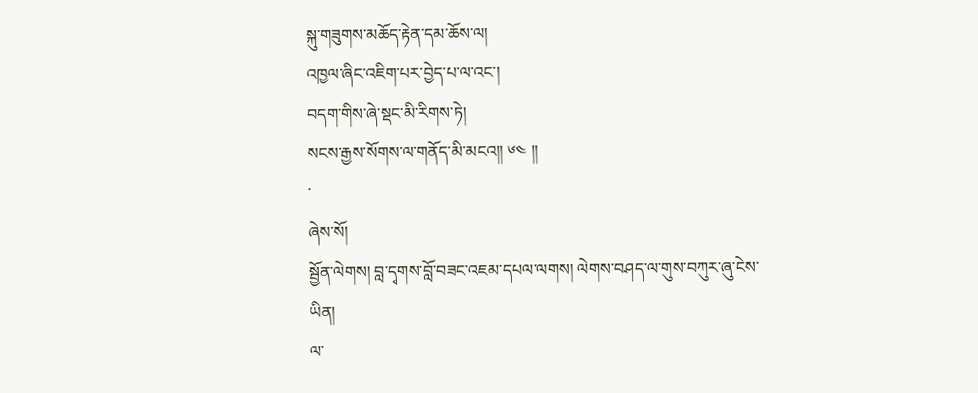སྐུ་གཟུགས་མཆོད་རྟེན་དམ་ཆོས་ལ།
འཁྱལ་ཞིང་འཇིག་པར་བྱེད་པ་ལ་འང་།
བདག་གིས་ཞེ་སྡང་མི་རིགས་ཏེ།
སངས་རྒྱས་སོགས་ལ་གནོད་མི་མངའ།། ༦༤ །།
་
ཞེས་སོ།
སྦྱོན་ལེགས། བླ་དྭགས་བློ་བཟང་འཇམ་དཔལ་ལགས། ལེགས་བཤད་ལ་གུས་བཀུར་ཞུ་ངེས་ཡིན།
ལ་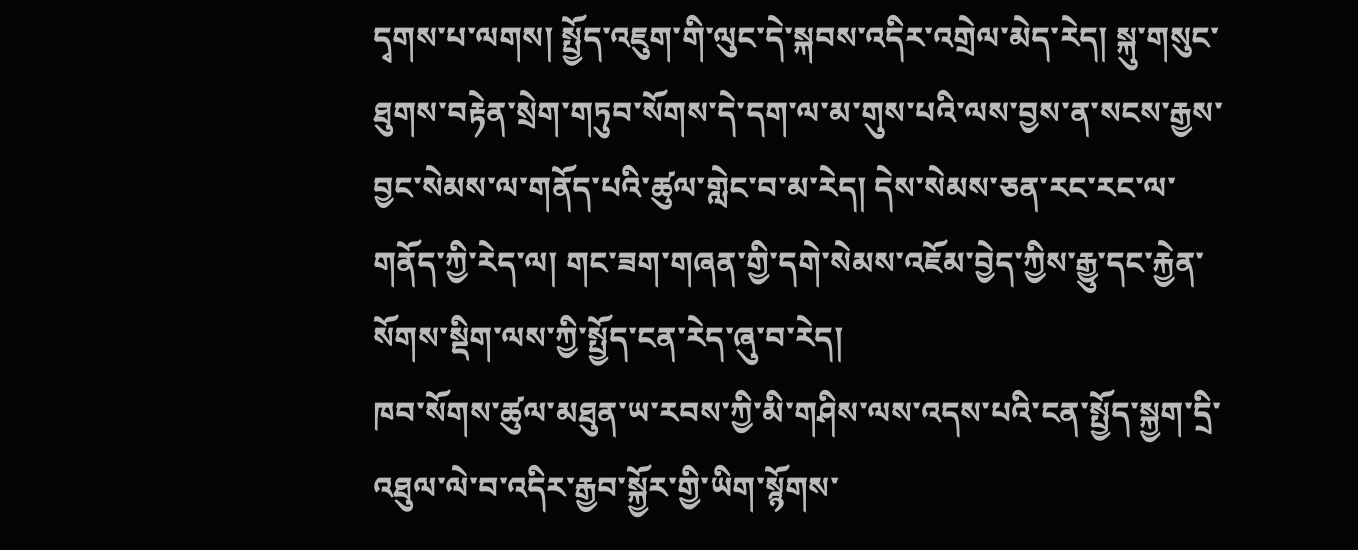དྭགས་པ་ལགས། སྤྱོད་འཇུག་གི་ལུང་དེ་སྐབས་འདིར་འགྲེལ་མེད་རེད། སྐུ་གསུང་ཐུགས་བརྟེན་སྲེག་གཏུབ་སོགས་དེ་དག་ལ་མ་གུས་པའི་ལས་བྱས་ན་སངས་རྒྱས་བྱང་སེམས་ལ་གནོད་པའི་ཚུལ་གླེང་བ་མ་རེད། དེས་སེམས་ཅན་རང་རང་ལ་གནོད་ཀྱི་རེད་ལ། གང་ཟག་གཞན་གྱི་དགེ་སེམས་འཇོམ་བྱེད་ཀྱིས་རྒྱུ་དང་རྐྱེན་སོགས་སྡིག་ལས་ཀྱི་སྤྱོད་ངན་རེད་ཞུ་བ་རེད།
ཁབ་སོགས་ཚུལ་མཐུན་ཡ་རབས་ཀྱི་མི་གཤིས་ལས་འདས་པའི་ངན་སྤྱོད་སྐྱག་དྲི་འཐུལ་ལེ་བ་འདིར་རྒྱབ་སྐྱོར་གྱི་ཡིག་སྙོགས་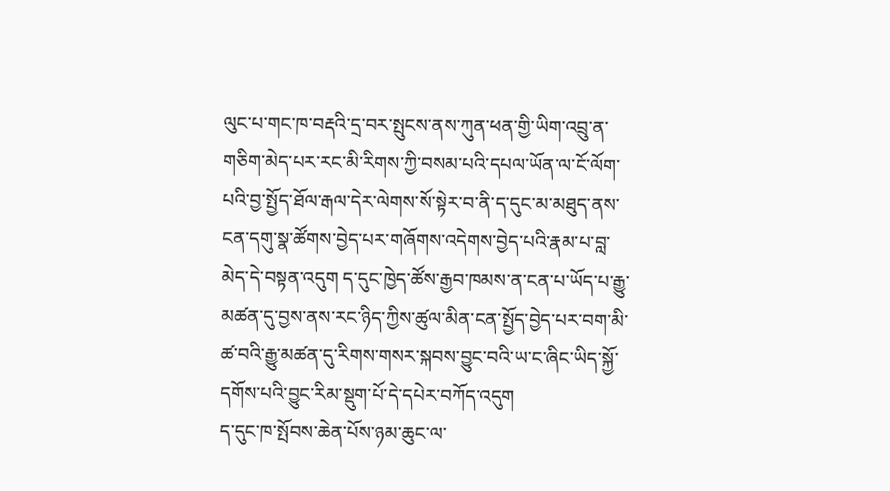ལུང་པ་གང་ཁ་བརྡའི་དྲ་བར་སྤུངས་ནས་ཀུན་ཕན་གྱི་ཡིག་འབྲུ་ན་གཅིག་མེད་པར་རང་མི་རིགས་ཀྱི་བསམ་པའི་དཔལ་ཡོན་ལ་ངོ་ལོག་པའི་བྱ་སྤྱོད་ཐོལ་རྒལ་དེར་ལེགས་སོ་སྟེར་བ་ནི་ད་དུང་མ་མཐུད་ནས་ངན་དགུ་སྣ་ཚོགས་བྱེད་པར་གཞོགས་འདེགས་བྱེད་པའི་རྣམ་པ་བླ་མེད་དེ་བསྟན་འདུག ད་དུང་ཁྱེད་ཚོས་རྒྱབ་ཁམས་ན་ངན་པ་ཡོད་པ་རྒྱུ་མཚན་དུ་བྱས་ནས་རང་ཉིད་ཀྱིས་ཚུལ་མིན་ངན་སྤྱོད་བྱེད་པར་བག་མི་ཚ་བའི་རྒྱུ་མཚན་དུ་རིགས་གསར་སྐབས་བྱུང་བའི་ཡ་ང་ཞིང་ཡིད་སྐྱོ་དགོས་པའི་བྱུང་རིམ་སྡུག་པོ་དེ་དཔེར་བཀོད་འདུག
ད་དུང་ཁ་སྤོབས་ཆེན་པོས་ཉམ་ཆུང་ལ་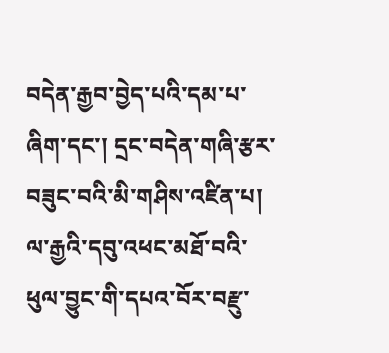བདེན་རྒྱབ་བྱེད་པའི་དམ་པ་ཞིག་དང་། དྲང་བདེན་གཞི་རྩར་བཟུང་བའི་མི་གཤིས་འཛིན་པ།
ལ་རྒྱའི་དབུ་འཕང་མཐོ་བའི་ཕུལ་བྱུང་གི་དཔའ་བོར་བརྫུ་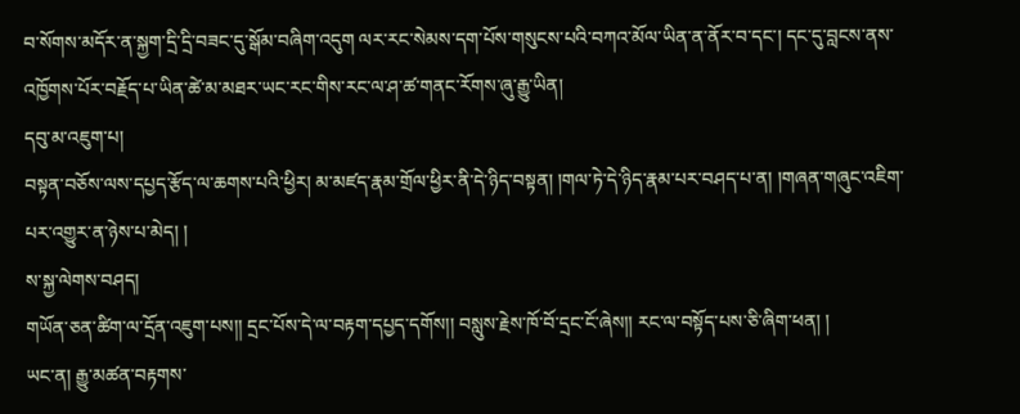བ་སོགས་མདོར་ན་སྐྱག་དྲི་དྲི་བཟང་དུ་སྒོམ་བཞིག་འདུག ལར་རང་སེམས་དག་པོས་གསུངས་པའི་བཀའ་མོལ་ཡིན་ན་ནོར་བ་དང་། དང་དུ་བླངས་ནས་འཁྱོགས་པོར་བརྗོད་པ་ཡིན་ཚེ་མ་མཐར་ཡང་རང་གིས་རང་ལ་ཤ་ཚ་གནང་རོགས་ཞུ་རྒྱུ་ཡིན།
དབུ་མ་འཇུག་པ།
བསྟན་བཅོས་ལས་དཔྱད་རྩོད་ལ་ཆགས་པའི་ཕྱིར། མ་མཛད་རྣམ་གྲོལ་ཕྱིར་ནི་དེ་ཉིད་བསྟན། །གལ་ཏེ་དེ་ཉིད་རྣམ་པར་བཤད་པ་ན། །གཞན་གཞུང་འཇིག་པར་འགྱུར་ན་ཉེས་པ་མེད། །
ས་སྐྱ་ལེགས་བཤད།
གཡོན་ཅན་ཚིག་ལ་དྲོན་འཇུག་པས།། དྲང་པོས་དེ་ལ་བརྟག་དཔྱད་དགོས།། བསླུས་རྗེས་ཁོ་བོ་དྲང་ངོ་ཞེས།། རང་ལ་བསྟོད་པས་ཅི་ཞིག་ཕན། །
ཡང་ན། རྒྱུ་མཚན་བརྟགས་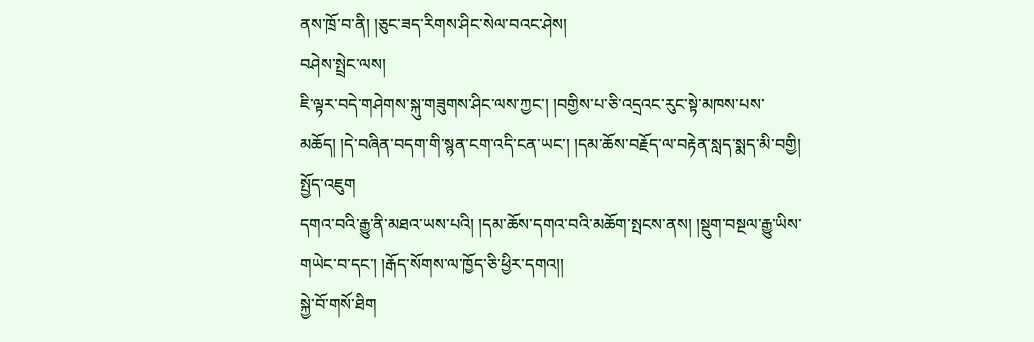ནས་ཁྲོ་བ་ནི། །ཅུང་ཟད་རིགས་ཤིང་སེལ་བའང་ཤེས།
བཤེས་སྤྲེང་ལས།
ཇི་ལྟར་བདེ་གཤེགས་སྐུ་གཟུགས་ཤིང་ལས་ཀྱང་། །བགྱིས་པ་ཅི་འདྲའང་རུང་སྟེ་མཁས་པས་མཆོད། །དེ་བཞིན་བདག་གི་སྙན་ངག་འདི་ངན་ཡང་། །དམ་ཆོས་བརྗོད་ལ་བརྟེན་སླད་སྨད་མི་བགྱི།
སྤྱོད་འཇུག
དགའ་བའི་རྒྱུ་ནི་མཐའ་ཡས་པའི། །དམ་ཆོས་དགའ་བའི་མཆོག་སྤངས་ནས། །སྡུག་བསྔལ་རྒྱུ་ཡིས་གཡེང་བ་དང་། །རྒོད་སོགས་ལ་ཁྱོད་ཅི་ཕྱིར་དགའ།།
སྐྱེ་བོ་གསོ་ཐིག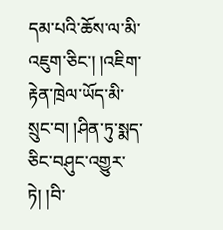དམ་པའི་ཆོས་ལ་མི་འཇུག་ཅིང་། །འཇིག་རྟེན་ཁྲེལ་ཡོད་མི་སྲུང་བ། །ཤིན་ཏུ་སྨད་ཅིང་བཤུང་འགྱུར་ཏེ། །བི་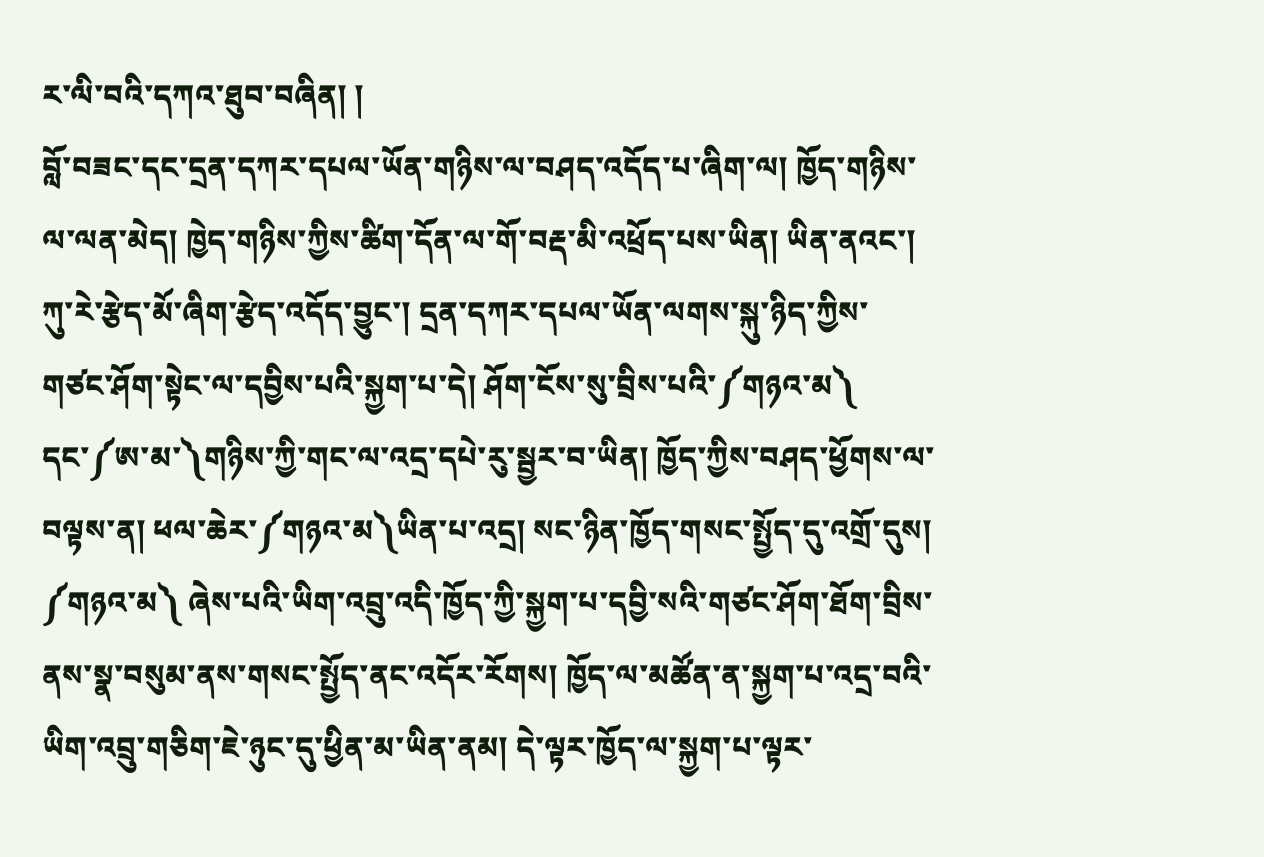ར་ལི་བའི་དཀའ་ཐུབ་བཞིན། །
བློ་བཟང་དང་དྲན་དཀར་དཔལ་ཡོན་གཉིས་ལ་བཤད་འདོད་པ་ཞིག་ལ། ཁྱོད་གཉིས་ལ་ལན་མེད། ཁྱེད་གཉིས་ཀྱིས་ཚིག་དོན་ལ་གོ་བརྡ་མི་འཕྲོད་པས་ཡིན། ཡིན་ནའང་། ཀུ་རེ་རྩེད་མོ་ཞིག་རྩེད་འདོད་བྱུང་། དྲན་དཀར་དཔལ་ཡོན་ལགས་སྐུ་ཉིད་ཀྱིས་གཙང་ཤོག་སྟེང་ལ་དབྱིས་པའི་སྐྱག་པ་དེ། ཤོག་ངོས་སུ་བྲིས་པའི་༼གཉའ་མ༽ དང་༼ཨ་མ་༽གཉིས་ཀྱི་གང་ལ་འདྲ་དཔེ་རུ་སྦྱར་བ་ཡིན། ཁྱོད་ཀྱིས་བཤད་ཕྱོགས་ལ་བལྟས་ན། ཕལ་ཆེར་༼གཉའ་མ༽ཡིན་པ་འདྲ། སང་ཉིན་ཁྱོད་གསང་སྤྱོད་དུ་འགྲོ་དུས། ༼གཉའ་མ༽ ཞེས་པའི་ཡིག་འབྲུ་འདི་ཁྱོད་ཀྱི་སྐྱག་པ་དབྱི་སའི་གཙང་ཤོག་ཐོག་བྲིས་ནས་སྣ་བསུམ་ནས་གསང་སྤྱོད་ནང་འདོར་རོགས། ཁྱོད་ལ་མཚོན་ན་སྐྱག་པ་འདྲ་བའི་ཡིག་འབྲུ་གཅིག་ཇེ་ཉུང་དུ་ཕྱིན་མ་ཡིན་ནམ། དེ་ལྟར་ཁྱོད་ལ་སྐྱག་པ་ལྟར་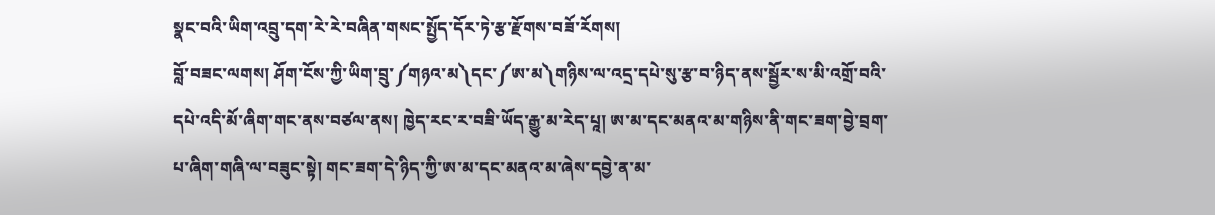སྣང་བའི་ཡིག་འབྲུ་དག་རེ་རེ་བཞིན་གསང་སྤྱོད་དོར་ཏེ་རྩ་རྫོགས་བཟོ་རོགས།
བློ་བཟང་ལགས། ཤོག་ངོས་ཀྱི་ཡིག་བྲུ་༼གཉའ་མ༽དང་༼ཨ་མ༽གཉིས་ལ་འདྲ་དཔེ་སུ་རྩ་བ་ཉིད་ནས་སྦྱོར་ས་མི་འགྲོ་བའི་དཔེ་འདི་མོ་ཞིག་གང་ནས་བཙལ་ནས། ཁྱེད་རང་ར་བཟི་ཡོད་རྒྱུ་མ་རེད་པཱ། ཨ་མ་དང་མནའ་མ་གཉིས་ནི་གང་ཟག་བྱེ་བྲག་པ་ཞིག་གཞི་ལ་བཟུང་སྟེ། གང་ཟག་དེ་ཉིད་ཀྱི་ཨ་མ་དང་མནའ་མ་ཞེས་དབྱེ་ན་མ་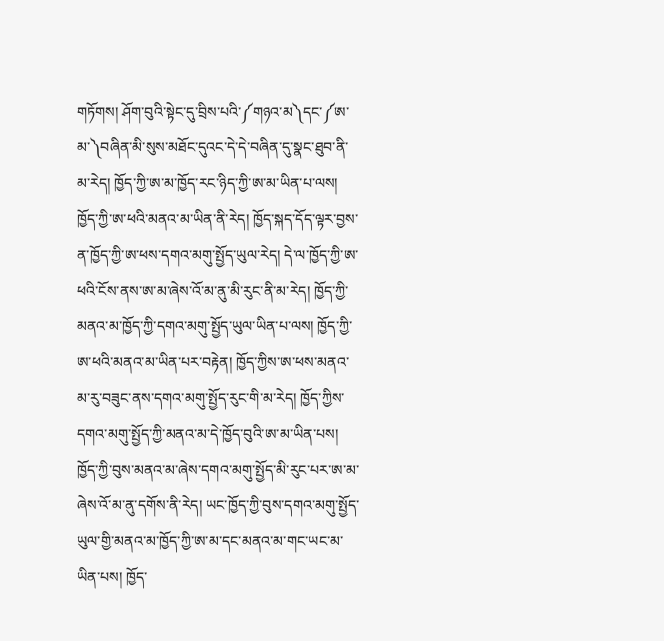གཏོགས། ཤོག་བུའི་སྟེང་དུ་བྲིས་པའི་༼གཉའ་མ༽དང་༼ཨ་མ་༽བཞིན་མི་སུས་མཐོང་དུའང་དེ་དེ་བཞིན་དུ་སྣང་ཐུབ་ནི་མ་རེད། ཁྱོད་ཀྱི་ཨ་མ་ཁྱོད་རང་ཉིད་ཀྱི་ཨ་མ་ཡིན་པ་ལས། ཁྱོད་ཀྱི་ཨ་ཕའི་མནའ་མ་ཡིན་ནི་རེད། ཁྱོད་སྐད་དོད་ལྟར་བྱས་ན་ཁྱོད་ཀྱི་ཨ་ཕས་དགའ་མགུ་སྤྱོད་ཡུལ་རེད། དེ་ལ་ཁྱོད་ཀྱི་ཨ་ཕའི་ངོས་ནས་ཨ་མ་ཞེས་འོ་མ་ནུ་མི་རུང་ནི་མ་རེད། ཁྱོད་ཀྱི་མནའ་མ་ཁྱོད་ཀྱི་དགའ་མགུ་སྤྱོད་ཡུལ་ཡིན་པ་ལས། ཁྱོད་ཀྱི་ཨ་ཕའི་མནའ་མ་ཡིན་པར་བརྟེན། ཁྱོད་ཀྱིས་ཨ་ཕས་མནའ་མ་རུ་བཟུང་ནས་དགའ་མགུ་སྤྱོད་རུང་གི་མ་རེད། ཁྱོད་ཀྱིས་དགའ་མགུ་སྤྱོད་ཀྱི་མནའ་མ་དེ་ཁྱོད་བུའི་ཨ་མ་ཡིན་པས། ཁྱོད་ཀྱི་བུས་མནའ་མ་ཞེས་དགའ་མགུ་སྤྱོད་མི་རུང་པར་ཨ་མ་ཞེས་འོ་མ་ནུ་དགོས་ནི་རེད། ཡང་ཁྱོད་ཀྱི་བུས་དགའ་མགུ་སྤྱོད་ཡུལ་གྱི་མནའ་མ་ཁྱོད་ཀྱི་ཨ་མ་དང་མནའ་མ་གང་ཡང་མ་ཡིན་པས། ཁྱོད་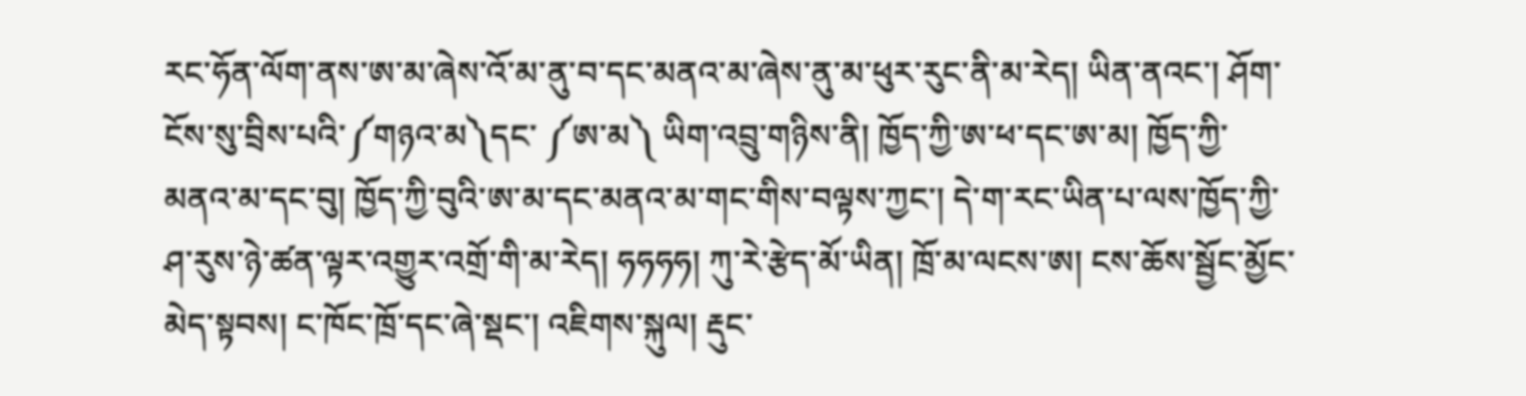རང་ཧོན་ལོག་ནས་ཨ་མ་ཞེས་འོ་མ་ནུ་བ་དང་མནའ་མ་ཞེས་ནུ་མ་ཕུར་རུང་ནི་མ་རེད། ཡིན་ནའང་། ཤོག་ངོས་སུ་བྲིས་པའི་༼གཉའ་མ༽དང་ ༼ཨ་མ༽ ཡིག་འབྲུ་གཉིས་ནི། ཁྱོད་ཀྱི་ཨ་ཕ་དང་ཨ་མ། ཁྱོད་ཀྱི་མནའ་མ་དང་བུ། ཁྱོད་ཀྱི་བུའི་ཨ་མ་དང་མནའ་མ་གང་གིས་བལྟས་ཀྱང་། དེ་ག་རང་ཡིན་པ་ལས་ཁྱོད་ཀྱི་ཤ་རུས་ཉེ་ཚན་ལྟར་འགྱུར་འགྲོ་གི་མ་རེད། ཧཧཧཧ། ཀུ་རེ་རྩེད་མོ་ཡིན། ཁྲོ་མ་ལངས་ཨ། ངས་ཆོས་སྦྱོང་མྱོང་མེད་སྟབས། ང་ཁོང་ཁྲོ་དང་ཞེ་སྡང་། འཇིགས་སྐུལ། རྡུང་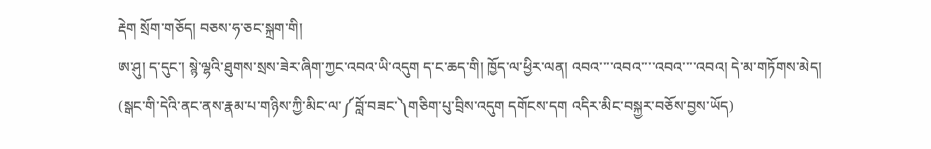རྡེག སྲོག་གཅོད། བཅས་ཧ་ཅང་སྐྲག་གི།
ཨ་ཤུ། ད་དུང་། སྙེ་ལྷའི་ཐུགས་སྲས་ཟེར་ཞིག་ཀྱང་འབའ་ཡི་འདུག ད་ང་ཆད་གི། ཁྱོད་ལ་ཕྱིར་ལན། འབའ་་་་འབའ་་་་འབའ་་་་འབའ། དེ་མ་གཏོགས་མེད།
(སྒང་གི་དེའི་ནང་ནས་རྣམ་པ་གཉིས་ཀྱི་མིང་ལ་༼བློ་བཟང་༽གཅིག་པུ་བྲིས་འདུག དགོངས་དག འདིར་མིང་བསྐྱར་བཅོས་བྱས་ཡོད)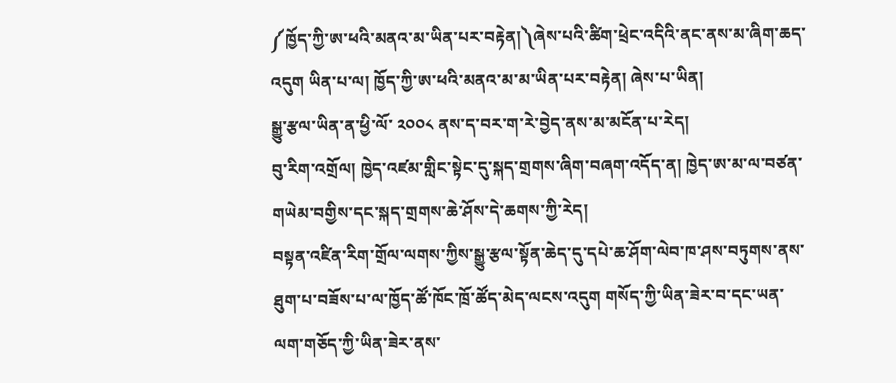༼ཁྱོད་ཀྱི་ཨ་ཕའི་མནའ་མ་ཡིན་པར་བརྟེན།༽ཞེས་པའི་ཚིག་ཕྲེང་འདིའི་ནང་ནས་མ་ཞིག་ཆད་འདུག ཡིན་པ་ལ། ཁྱོད་ཀྱི་ཨ་ཕའི་མནའ་མ་མ་ཡིན་པར་བརྟེན། ཞེས་པ་ཡིན།
སྒྱུ་རྩལ་ཡིན་ན་ཕྱི་ལོ་ ༢༠༠༨ ནས་ད་བར་ག་རེ་བྱེད་ནས་མ་མངོན་པ་རེད།
བུ་རིག་འགྲོལ། ཁྱེད་འཛམ་གླིང་སྟེང་དུ་སྐད་གྲགས་ཞིག་བཞག་འདོད་ན། ཁྱེད་ཨ་མ་ལ་བཙན་གཡེམ་བགྱིས་དང་སྐད་གྲགས་ཆེ་ཤོས་དེ་ཆགས་ཀྱི་རེད།
བསྟན་འཛིན་རིག་གྲོལ་ལགས་ཀྱིས་སྒྱུ་རྩལ་སྟོན་ཆེད་དུ་དཔེ་ཆ་ཤོག་ལེབ་ཁ་ཤས་བཏུགས་ནས་ཐུག་པ་བཟོས་པ་ལ་ཁྱོད་ཚོ་ཁོང་ཁྲོ་ཚོད་མེད་ལངས་འདུག གསོད་ཀྱི་ཡིན་ཟེར་བ་དང་ཡན་ལག་གཅོད་ཀྱི་ཡིན་ཟེར་ནས་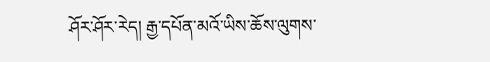ཤོར་ཤོར་རེད། རྒྱ་དཔོན་མའོ་ཡིས་ཆོས་ལུགས་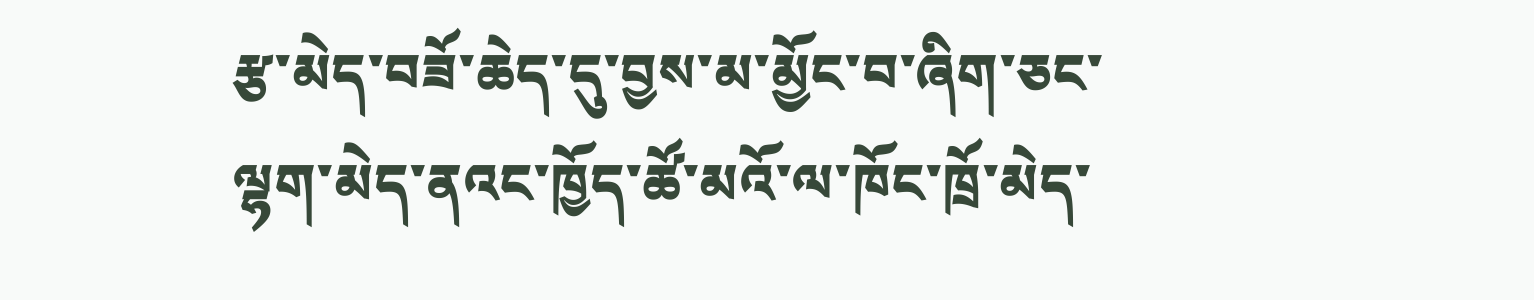རྩ་མེད་བཟོ་ཆེད་དུ་བྱས་མ་མྱོང་བ་ཞིག་ཅང་ལྷག་མེད་ནའང་ཁྱོད་ཚོ་མའོ་ལ་ཁོང་ཁྲོ་མེད་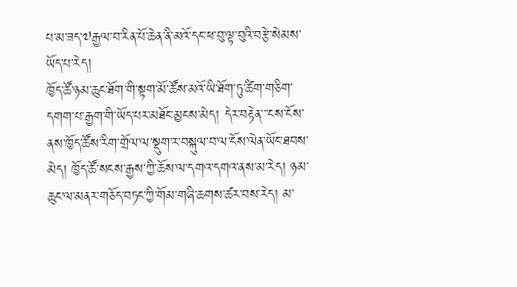པ་མ་ཟད་༧རྒྱལ་བ་རིན་པོ་ཆེན་ནི་མའོ་དང་ཕ་བུ་ལྟ་བུའི་བརྩེ་སེམས་ཡོད་པ་རེད།
ཁྱོད་ཚོ་ཉམ་ཆུང་ཐོག་གི་སྟག་མོ་ཚོས་མའོ་ཡི་ཐོག་ཏུ་ཚིག་གཅིག་དགག་པ་རྒྱག་གི་ཡོད་པར་མཐོང་མྱངས་མེད། དེར་བརྟེན་་་ངས་ངོས་ནས་ཁྱོད་ཚོས་རིག་གྲོལ་ལ་སྡུག་ར་བསྐུལ་བ་ལ་ངོས་ལེན་ཡོང་ཐབས་མེད། ཁྱོད་ཚོ་སངས་རྒྱས་ཀྱི་ཆོས་ལ་དགའ་དགའ་ནས་མ་རེད། ཉམ་ཆུང་ལ་མནར་གཅོད་བཏང་ཀྱི་གོམ་གཞི་ཆགས་ཚར་བས་རེད། མ་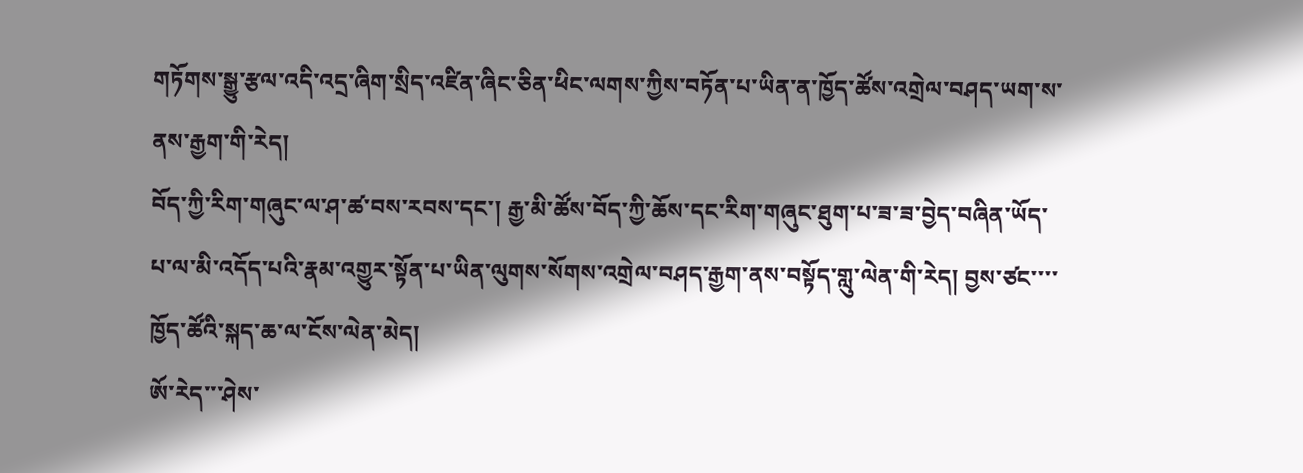གཏོགས་སྒྱུ་རྩལ་འདི་འདྲ་ཞིག་སྲིད་འཛིན་ཞིང་ཅིན་ཕིང་ལགས་ཀྱིས་བཏོན་པ་ཡིན་ན་ཁྱོད་ཚོས་འགྲེལ་བཤད་ཡག་ས་ནས་རྒྱག་གི་རེད།
བོད་ཀྱི་རིག་གཞུང་ལ་ཤ་ཚ་བས་རབས་དང་། རྒྱ་མི་ཚོས་བོད་ཀྱི་ཆོས་དང་རིག་གཞུང་ཐུག་པ་ཟ་ཟ་བྱེད་བཞིན་ཡོད་པ་ལ་མི་འདོད་པའི་རྣམ་འགྱུར་སྟོན་པ་ཡིན་ལུགས་སོགས་འགྲེལ་བཤད་རྒྱག་ནས་བསྟོད་གླུ་ལེན་གི་རེད། བྱས་ཙང་་་་ཁྱོད་ཚོའི་སྐད་ཆ་ལ་ངོས་ལེན་མེད།
ཨོ་རེད་་་ཤེས་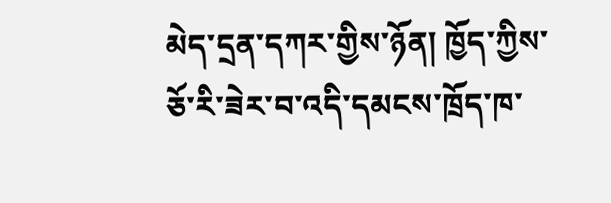མེད་དྲན་དཀར་གྱིས་ཉོན། ཁྱོད་ཀྱིས་ཅོ་རི་ཟེར་བ་འདི་དམངས་ཁྲོད་ཁ་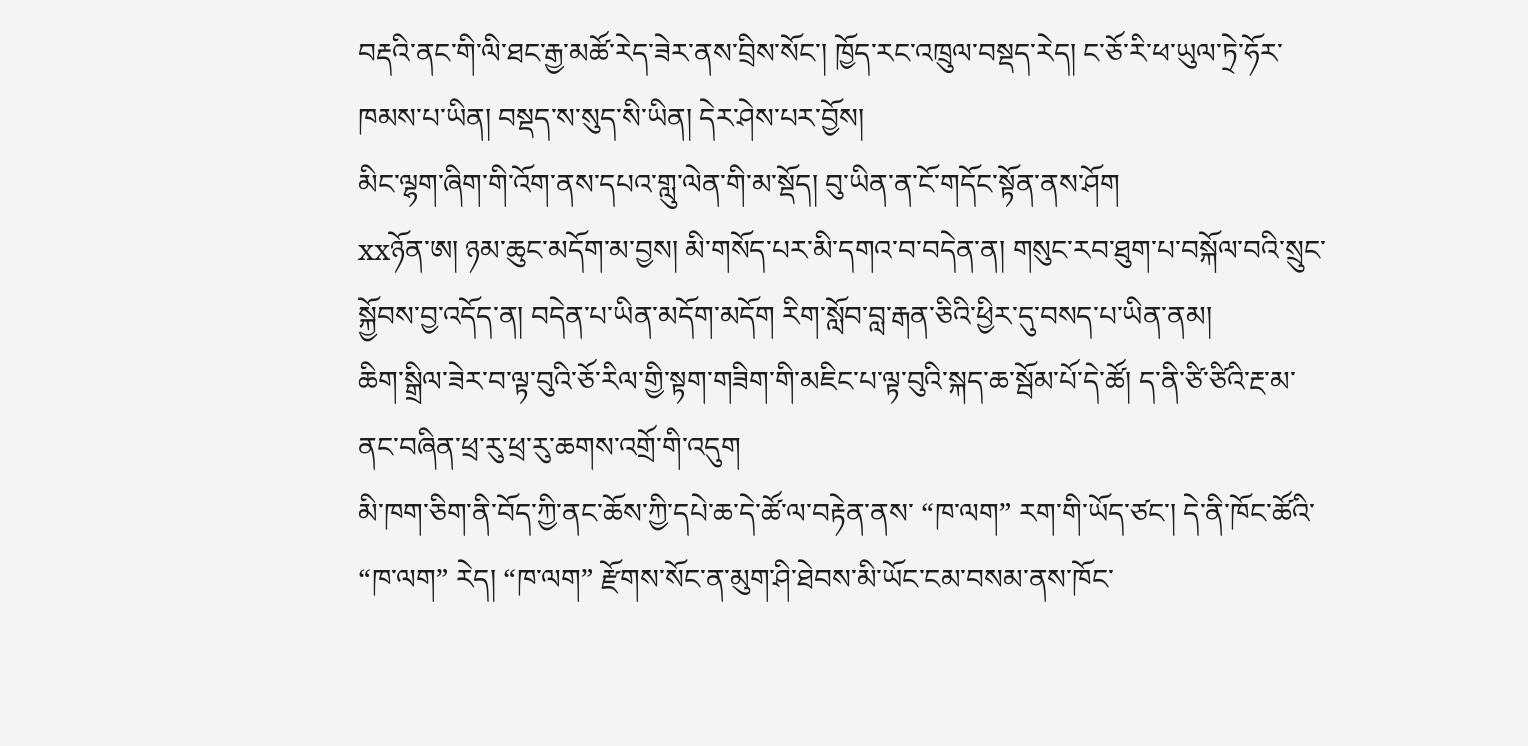བརྡའི་ནང་གི་ལི་ཐང་རྒྱ་མཚོ་རེད་ཟེར་ནས་བྲིས་སོང་། ཁྱོད་རང་འཁྲུལ་བསྡད་རེད། ང་ཅོ་རི་ཕ་ཡུལ་ཏྲེ་ཧོར་ཁམས་པ་ཡིན། བསྡད་ས་སུད་སི་ཡིན། དེར་ཤེས་པར་བྱོས།
མིང་ལྷག་ཞིག་གི་འོག་ནས་དཔའ་གླུ་ལེན་གི་མ་སྡོད། བུ་ཡིན་ན་ངོ་གདོང་སྟོན་ནས་ཤོག
xxཉོན་ཨ། ཉམ་ཆུང་མདོག་མ་བྱས། མི་གསོད་པར་མི་དགའ་བ་བདེན་ན། གསུང་རབ་ཐུག་པ་བསྐོལ་བའི་སྲུང་སྐྱོབས་བྱ་འདོད་ན། བདེན་པ་ཡིན་མདོག་མདོག རིག་སློབ་བླ་རྒན་ཅིའི་ཕྱིར་དུ་བསད་པ་ཡིན་ནམ།
ཆིག་སྒྲིལ་ཟེར་བ་ལྟ་བུའི་ཅོ་རིལ་གྱི་སྟག་གཟིག་གི་མཇིང་པ་ལྟ་བུའི་སྐད་ཆ་སྦོམ་པོ་དེ་ཚོ། ད་ནི་ཙི་ཙིའི་རྔ་མ་ནང་བཞིན་ཕྲ་རུ་ཕྲ་རུ་ཆགས་འགྲོ་གི་འདུག
མི་ཁག་ཅིག་ནི་བོད་ཀྱི་ནང་ཆོས་ཀྱི་དཔེ་ཆ་དེ་ཚོ་ལ་བརྟེན་ནས་ “ཁ་ལག” རག་གི་ཡོད་ཙང་། དེ་ནི་ཁོང་ཚོའི་ “ཁ་ལག” རེད། “ཁ་ལག” རྫོགས་སོང་ན་མུག་ཤི་ཐེབས་མི་ཡོང་ངམ་བསམ་ནས་ཁོང་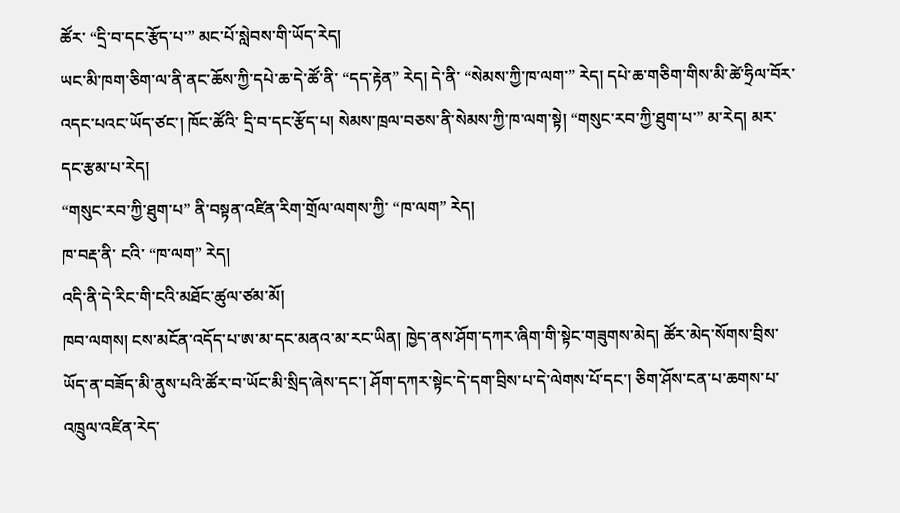ཚོར་ “དྲི་བ་དང་རྩོད་པ་” མང་པོ་སླེབས་གི་ཡོད་རེད།
ཡང་མི་ཁག་ཅིག་ལ་ནི་ནང་ཆོས་ཀྱི་དཔེ་ཆ་དེ་ཚོ་ནི་ “དད་རྟེན” རེད། དེ་ནི་ “སེམས་ཀྱི་ཁ་ལག་” རེད། དཔེ་ཆ་གཅིག་གིས་མི་ཚེ་ཧྲིལ་བོར་འདང་པའང་ཡོད་ཙང་། ཁོང་ཚོའི་ དྲི་བ་དང་རྩོད་པ། སེམས་ཁྲལ་བཅས་ནི་སེམས་ཀྱི་ཁ་ལག་སྟེ། “གསུང་རབ་ཀྱི་ཐུག་པ་” མ་རེད། མར་དང་རྩམ་པ་རེད།
“གསུང་རབ་ཀྱི་ཐུག་པ” ནི་བསྟན་འཛིན་རིག་གྲོལ་ལགས་ཀྱི་ “ཁ་ལག” རེད།
ཁ་བརྡ་ནི་ ངའི་ “ཁ་ལག” རེད།
འདི་ནི་དེ་རིང་གི་ངའི་མཐོང་ཚུལ་ཙམ་མོ།
ཁབ་ལགས། ངས་མངོན་འདོད་པ་ཨ་མ་དང་མནའ་མ་རང་ཡིན། ཁྱེད་ནས་ཤོག་དཀར་ཞིག་གི་སྟེང་གཟུགས་མེད། ཚོར་མེད་སོགས་བྲིས་ཡོད་ན་བཟོད་མི་ནུས་པའི་ཚོར་བ་ཡོང་མི་སྲིད་ཞེས་དང་། ཤོག་དཀར་སྟེང་དེ་དག་བྲིས་པ་དེ་ལེགས་པོ་དང་། ཅིག་ཤོས་ངན་པ་ཆགས་པ་འཁྲུལ་འཛིན་རེད་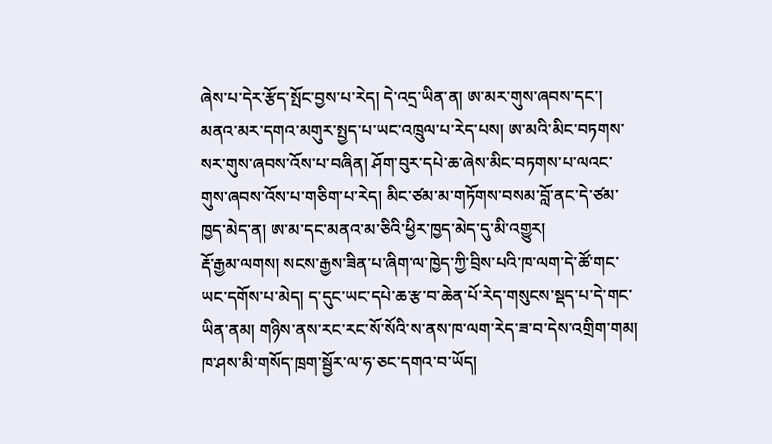ཞེས་པ་དེར་རྩོད་སྤོང་བྱས་པ་རེད། དེ་འདྲ་ཡིན་ན། ཨ་མར་གུས་ཞབས་དང་། མནའ་མར་དགའ་མགུར་སྤྱད་པ་ཡང་འཁྲུལ་པ་རེད་པས། ཨ་མའི་མིང་བཏགས་སར་གུས་ཞབས་འོས་པ་བཞིན། ཤོག་བུར་དཔེ་ཆ་ཞེས་མིང་བཏགས་པ་ལའང་གུས་ཞབས་འོས་པ་གཅིག་པ་རེད། མིང་ཙམ་མ་གཏོགས་བསམ་བློ་ནང་དེ་ཙམ་ཁྱད་མེད་ན། ཨ་མ་དང་མནའ་མ་ཅིའི་ཕྱིར་ཁྱད་མེད་དུ་མི་འགྱུར།
རྡོ་རྒྱམ་ལགས། སངས་རྒྱས་ཟིན་པ་ཞིག་ལ་ཁྱེད་ཀྱི་བྲིས་པའི་ཁ་ལག་དེ་ཚོ་གང་ཡང་དགོས་པ་མེད། ད་དུང་ཡང་དཔེ་ཆ་རྩ་བ་ཆེན་པོ་རེད་གསུངས་སྡད་པ་དེ་གང་ཡིན་ནམ། གཉིས་ནས་རང་རང་སོ་སོའི་ས་ནས་ཁ་ལག་རེད་ཟ་བ་དེས་འགྲིག་གམ། ཁ་ཤས་མི་གསོད་ཁྲག་སྦྱོར་ལ་ཧ་ཅང་དགའ་བ་ཡོད།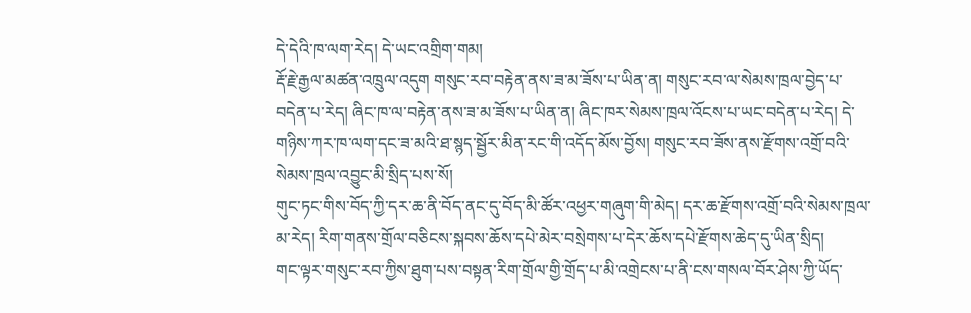དེ་དེའི་ཁ་ལག་རེད། དེ་ཡང་འགྲིག་གམ།
རྡོ་རྗེ་རྒྱལ་མཚན་འཁྲུལ་འདུག གསུང་རབ་བརྟེན་ནས་ཟ་མ་ཟོས་པ་ཡིན་ན། གསུང་རབ་ལ་སེམས་ཁྲལ་བྱེད་པ་བདེན་པ་རེད། ཞིང་ཁ་ལ་བརྟེན་ནས་ཟ་མ་ཟོས་པ་ཡིན་ན། ཞིང་ཁར་སེམས་ཁྲལ་འོངས་པ་ཡང་བདེན་པ་རེད། དེ་གཉིས་ཀར་ཁ་ལག་དང་ཟ་མའི་ཐ་སྙད་སྦྱོར་མིན་རང་གི་འདོད་མོས་བྱོས། གསུང་རབ་ཟོས་ནས་རྫོགས་འགྲོ་བའི་སེམས་ཁྲལ་འབྱུང་མི་སྲིད་པས་སོ།
གུང་ཏང་གིས་བོད་ཀྱི་དར་ཆ་ནི་བོད་ནང་དུ་བོད་མི་ཚོར་འཕྱར་གཞུག་གི་མེད། དར་ཆ་རྫོགས་འགྲོ་བའི་སེམས་ཁྲལ་མ་རེད། རིག་གནས་གྲོལ་བཅིངས་སྐབས་ཆོས་དཔེ་མེར་བསྲེགས་པ་དེར་ཆོས་དཔེ་རྫོགས་ཆེད་དུ་ཡིན་སྲིད།
གང་ལྟར་གསུང་རབ་ཀྱིས་ཐུག་པས་བསྟན་རིག་གྲོལ་གྱི་གྲོད་པ་མི་འགྲེངས་པ་ནི་ངས་གསལ་བོར་ཤེས་ཀྱི་ཡོད་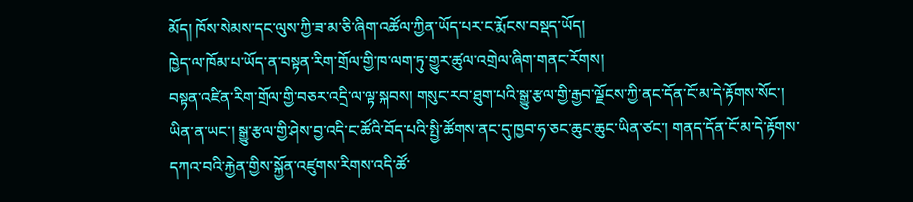མོད། ཁོས་སེམས་དང་ལུས་ཀྱི་ཟ་མ་ཅི་ཞིག་འཚོལ་ཀྱིན་ཡོད་པར་ང་རྨོངས་བསྡད་ཡོད།
ཁྱེད་ལ་ཁོམ་པ་ཡོད་ན་བསྟན་རིག་གྲོལ་གྱི་ཁ་ལག་ཏུ་གྱུར་ཚུལ་འགྲེལ་ཞིག་གནང་རོགས།
བསྟན་འཛིན་རིག་གྲོལ་གྱི་བཅར་འདྲི་ལ་ལྟ་སྐབས། གསུང་རབ་ཐུག་པའི་སྒྱུ་རྩལ་གྱི་རྒྱབ་ལྗོངས་ཀྱི་ནང་དོན་ངོ་མ་དེ་རྟོགས་སོང་། ཡིན་ན་ཡང་། སྒྱུ་རྩལ་གྱི་ཤེས་བྱ་འདི་ང་ཚོའི་བོད་པའི་སྤྱི་ཚོགས་ནང་དུ་ཁྱབ་ཧ་ཅང་ཆུང་ཆུང་ཡིན་ཙང་། གནད་དོན་ངོ་མ་དེ་རྟོགས་དཀའ་བའི་རྐྱེན་གྱིས་སྐྱོན་འཛུགས་རིགས་འདི་ཚོ་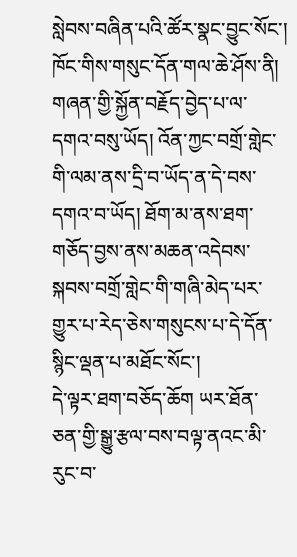སླེབས་བཞིན་པའི་ཚོར་སྣང་བྱུང་སོང་། ཁོང་གིས་གསུང་དོན་གལ་ཆེ་ཤོས་ནི། གཞན་གྱི་སྐྱོན་བརྗོད་བྱེད་པ་ལ་དགའ་བསུ་ཡོད། འོན་ཀྱང་བགྲོ་གླེང་གི་ལམ་ནས་དྲི་བ་ཡོད་ན་དེ་བས་དགའ་བ་ཡོད། ཐོག་མ་ནས་ཐག་གཅོད་བྱས་ནས་མཆན་འདེབས་སྐབས་བགྲོ་གླེང་གི་གཞི་མེད་པར་གྱུར་པ་རེད་ཅེས་གསུངས་པ་དེ་དོན་སྙིང་ལྡན་པ་མཐོང་སོང་།
དེ་ལྟར་ཐག་བཅོད་ཆོག ཡར་ཐོན་ཅན་གྱི་སྒྱུ་རྩལ་བས་བལྟ་ནའང་མི་རུང་བ་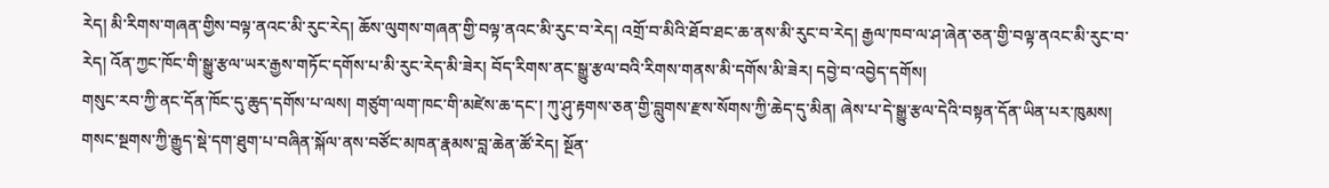རེད། མི་རིགས་གཞན་གྱིས་བལྟ་ནའང་མི་རུང་རེད། ཆོས་ལུགས་གཞན་གྱི་བལྟ་ནའང་མི་རུང་བ་རེད། འགྲོ་བ་མིའི་ཐོབ་ཐང་ཆ་ནས་མི་རུང་བ་རེད། རྒྱལ་ཁབ་ལ་ཤ་ཞེན་ཅན་གྱི་བལྟ་ནའང་མི་རུང་བ་རེད། འོན་ཀྱང་ཁོང་གི་སྒྱུ་རྩལ་ཡར་རྒྱས་གཏོང་དགོས་པ་མི་རུང་རེད་མི་ཟེར། བོད་རིགས་ནང་སྒྱུ་རྩལ་བའི་རིགས་གནས་མི་དགོས་མི་ཟེར། དབྱེ་བ་འབྱེད་དགོས།
གསུང་རབ་ཀྱི་ནང་དོན་ཁོང་དུ་ཆུད་དགོས་པ་ལས། གཙུག་ལག་ཁང་གི་མཛེས་ཆ་དང་། ཀུ་ཤུ་རྟགས་ཅན་གྱི་བླུགས་རྫས་སོགས་ཀྱི་ཆེད་དུ་མིན། ཞེས་པ་དེ་སྒྱུ་རྩལ་དེའི་བསྟན་དོན་ཡིན་པར་ཁུམས།
གསང་སྔགས་ཀྱི་རྒྱུད་སྡེ་དག་ཐུག་པ་བཞིན་སྐོལ་ནས་བཙོང་མཁན་རྣམས་བླ་ཆེན་ཚོ་རེད། སྔོན་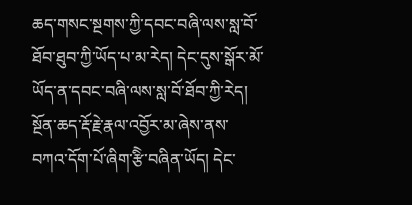ཆད་གསང་སྔགས་ཀྱི་དབང་བཞི་ལས་སླ་བོ་ཐོབ་ཐུབ་ཀྱི་ཡོད་པ་མ་རེད། དེང་དུས་སྒོར་མོ་ཡོད་ན་དབང་བཞི་ལས་སླ་བོ་ཐོབ་ཀྱི་རེད། སྔོན་ཆད་རྡོ་རྗེ་རྣལ་འབྱོར་མ་ཞེས་ནས་བཀའ་དོག་པོ་ཞིག་རྩིེ་བཞིན་ཡོད། དེང་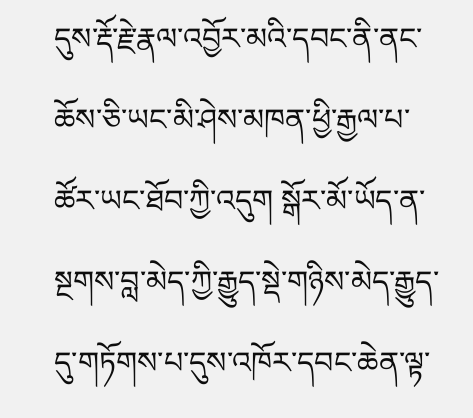དུས་རྡོ་རྗེ་རྣལ་འབྱོར་མའི་དབང་ནི་ནང་ཆོས་ཅི་ཡང་མི་ཤེས་མཁན་ཕྱི་རྒྱལ་པ་ཚོར་ཡང་ཐོབ་ཀྱི་འདུག སྒོར་མོ་ཡོད་ན་སྔགས་བླ་མེད་ཀྱི་རྒྱུད་སྡེ་གཉིས་མེད་རྒྱུད་དུ་གཏོགས་པ་དུས་འཁོར་དབང་ཆེན་ལྟ་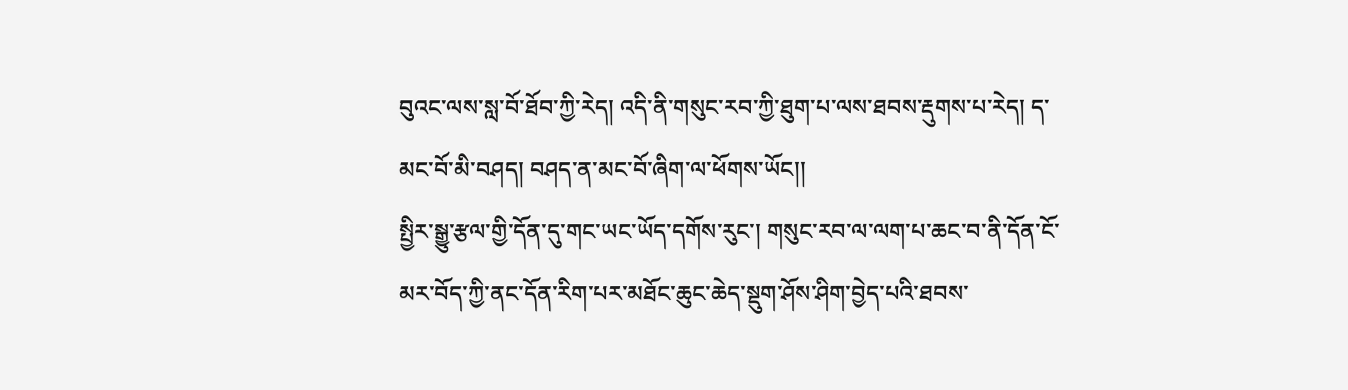བུའང་ལས་སླ་བོ་ཐོབ་ཀྱི་རེད། འདི་ནི་གསུང་རབ་ཀྱི་ཐུག་པ་ལས་ཐབས་རྡུགས་པ་རེད། ད་མང་བོ་མི་བཤད། བཤད་ན་མང་བོ་ཞིག་ལ་ཕོགས་ཡོང།།
སྤྱིར་སྒྱུ་རྩལ་གྱི་དོན་དུ་གང་ཡང་ཡོད་དགོས་རུང་། གསུང་རབ་ལ་ལག་པ་ཆང་བ་ནི་དོན་ངོ་མར་བོད་ཀྱི་ནང་དོན་རིག་པར་མཐོང་ཆུང་ཆེད་སྡུག་ཤོས་ཤིག་བྱེད་པའི་ཐབས་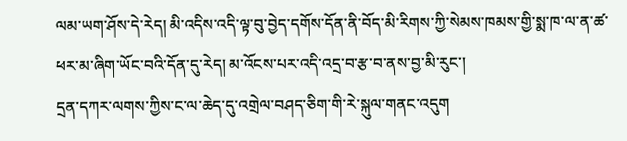ལམ་ཡག་ཤོས་དེ་རེད། མི་འདིས་འདི་ལྟ་བུ་བྱེད་དགོས་དོན་ནི་བོད་མི་རིགས་ཀྱི་སེམས་ཁམས་གྱི་སྨ་ཁ་ལ་ན་ཚ་ཕར་མ་ཞིག་ཡོང་བའི་དོན་དུ་རེད། མ་འོངས་པར་འདི་འདྲ་བ་རྩ་བ་ནས་བྱ་མི་རུང་།
དྲན་དཀར་ལགས་ཀྱིས་ང་ལ་ཆེད་དུ་འགྲེལ་བཤད་ཅིག་གི་རེ་སྐུལ་གནང་འདུག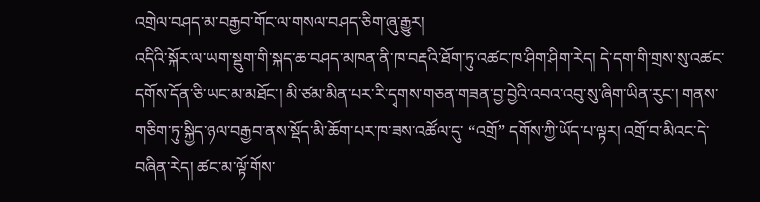འགྲེལ་བཤད་མ་བརྒྱབ་གོང་ལ་གསལ་བཤད་ཅིག་ཞུ་རྒྱུར།
འདིའི་སྐོར་ལ་ཡག་སྡུག་གི་སྐད་ཆ་བཤད་མཁན་ནི་ཁ་བརྡའི་ཐོག་ཏུ་འཚང་ཁ་ཤིག་ཤིག་རེད། དེ་དག་གི་གྲས་སུ་འཚང་དགོས་དོན་ཅི་ཡང་མ་མཐོང་། མི་ཙམ་མིན་པར་རི་དྭགས་གཅན་གཟན་བྱ་བྱེའི་འབའ་འབུ་སུ་ཞིག་ཡིན་རུང་། གནས་གཅིག་ཏུ་སྐྱིད་ཉལ་བརྒྱབ་ནས་སྡོད་མི་ཆོག་པར་ཁ་ཟས་འཚོལ་དུ་ “འགྲོ” དགོས་ཀྱི་ཡོད་པ་ལྟར། འགྲོ་བ་མིའང་དེ་བཞིན་རེད། ཚང་མ་ལྟོ་གོས་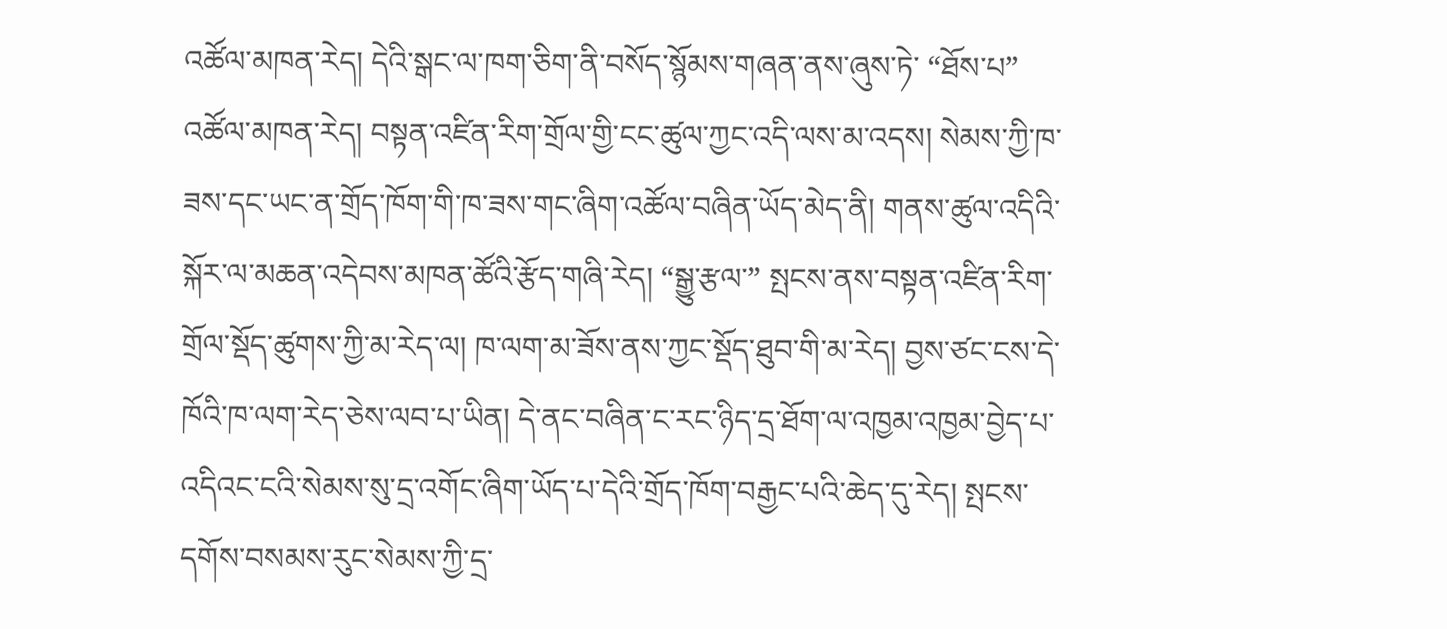འཚོལ་མཁན་རེད། དེའི་སྒང་ལ་ཁག་ཅིག་ནི་བསོད་སྙོམས་གཞན་ནས་ཞུས་ཏེ་ “ཐོས་པ” འཚོལ་མཁན་རེད། བསྟན་འཛིན་རིག་གྲོལ་གྱི་ངང་ཚུལ་ཀྱང་འདི་ལས་མ་འདས། སེམས་ཀྱི་ཁ་ཟས་དང་ཡང་ན་གྲོད་ཁོག་གི་ཁ་ཟས་གང་ཞིག་འཚོལ་བཞིན་ཡོད་མེད་ནི། གནས་ཚུལ་འདིའི་སྐོར་ལ་མཆན་འདེབས་མཁན་ཚོའི་རྩོད་གཞི་རེད། “སྒྱུ་རྩལ་” སྤངས་ནས་བསྟན་འཛིན་རིག་གྲོལ་སྡོད་ཚུགས་ཀྱི་མ་རེད་ལ། ཁ་ལག་མ་ཟོས་ནས་ཀྱང་སྡོད་ཐུབ་གི་མ་རེད། བྱས་ཙང་ངས་དེ་ཁོའི་ཁ་ལག་རེད་ཅེས་ལབ་པ་ཡིན། དེ་ནང་བཞིན་ང་རང་ཉིད་དྲ་ཐོག་ལ་འཁྱམ་འཁྱམ་བྱེད་པ་འདིའང་ངའི་སེམས་སུ་དྲ་འགོང་ཞིག་ཡོད་པ་དེའི་གྲོད་ཁོག་བརྒྱང་པའི་ཆེད་དུ་རེད། སྤངས་དགོས་བསམས་རུང་སེམས་ཀྱི་དྲ་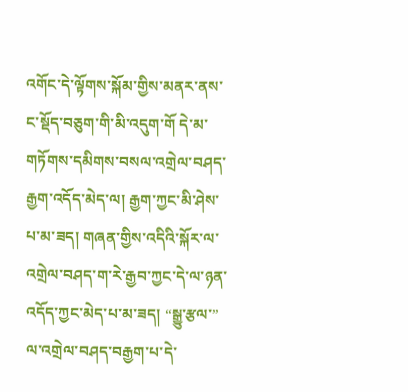འགོང་དེ་ལྟོགས་སྐོམ་གྱིས་མནར་ནས་ང་སྡོད་བཅུག་གི་མི་འདུག་གོ དེ་མ་གཏོགས་དམིགས་བསལ་འགྲེལ་བཤད་རྒྱག་འདོད་མེད་ལ། རྒྱག་ཀྱང་མི་ཤེས་པ་མ་ཟད། གཞན་གྱིས་འདིའི་སྐོར་ལ་འགྲེལ་བཤད་ག་རེ་རྒྱབ་ཀྱང་དེ་ལ་ཉན་འདོད་ཀྱང་མེད་པ་མ་ཟད། “སྒྱུ་རྩལ་” ལ་འགྲེལ་བཤད་བརྒྱག་པ་དེ་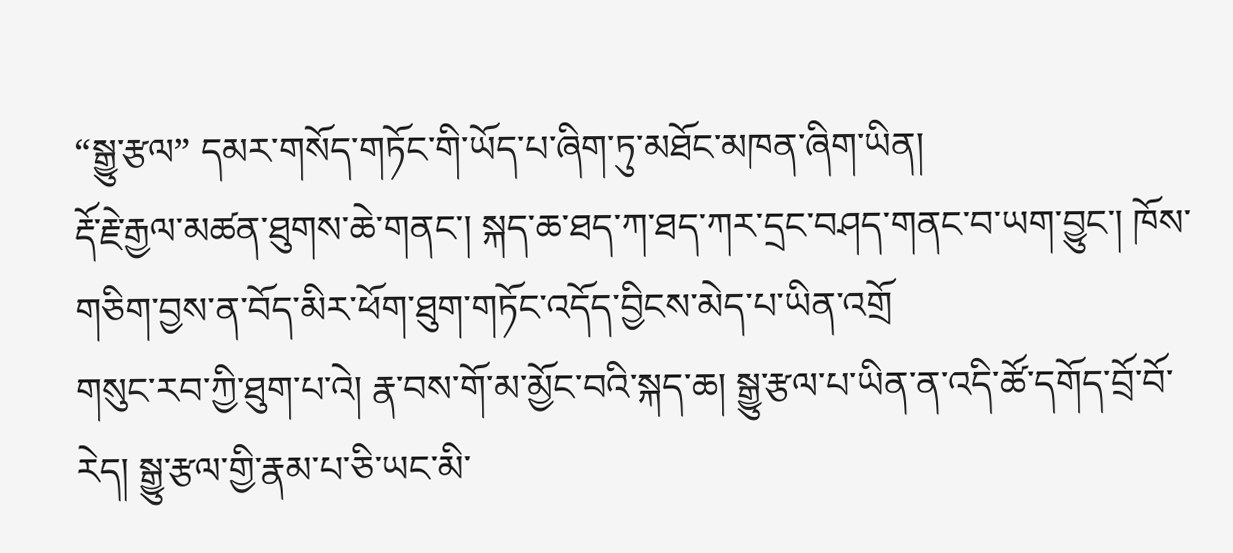“སྒྱུ་རྩལ” དམར་གསོད་གཏོང་གི་ཡོད་པ་ཞིག་ཏུ་མཐོང་མཁན་ཞིག་ཡིན།
རྡོ་རྗེ་རྒྱལ་མཚན་ཐུགས་ཆེ་གནང་། སྐད་ཆ་ཐད་ཀ་ཐད་ཀར་དྲང་བཤད་གནང་བ་ཡག་བྱུང་། ཁོས་གཅིག་བྱས་ན་བོད་མིར་ཕོག་ཐུག་གཏོང་འདོད་བྱིངས་མེད་པ་ཡིན་འགྲོ
གསུང་རབ་ཀྱི་ཐུག་པ་འེ། རྣ་བས་གོ་མ་མྱོང་བའི་སྐད་ཆ། སྒྱུ་རྩལ་པ་ཡིན་ན་འདི་ཚོ་དགོད་བྲོ་བོ་རེད། སྒྱུ་རྩལ་གྱི་རྣམ་པ་ཅི་ཡང་མི་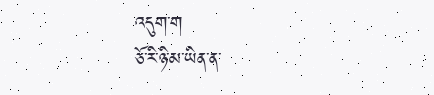འདུག་ག
ཅོ་རི་ཉི་མ་ཡིན་ན་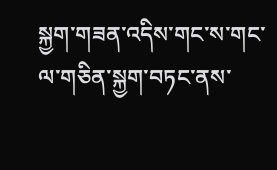སྐྱག་གཟན་འདིས་གང་ས་གང་ལ་གཅིན་སྐྱག་བཏང་ནས་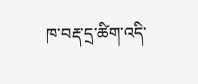ཁ་བརྡ་དྲ་ཚིག་འདི་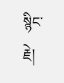སྙིང་རྗེ།